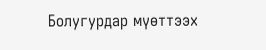Болугурдар мүөттээх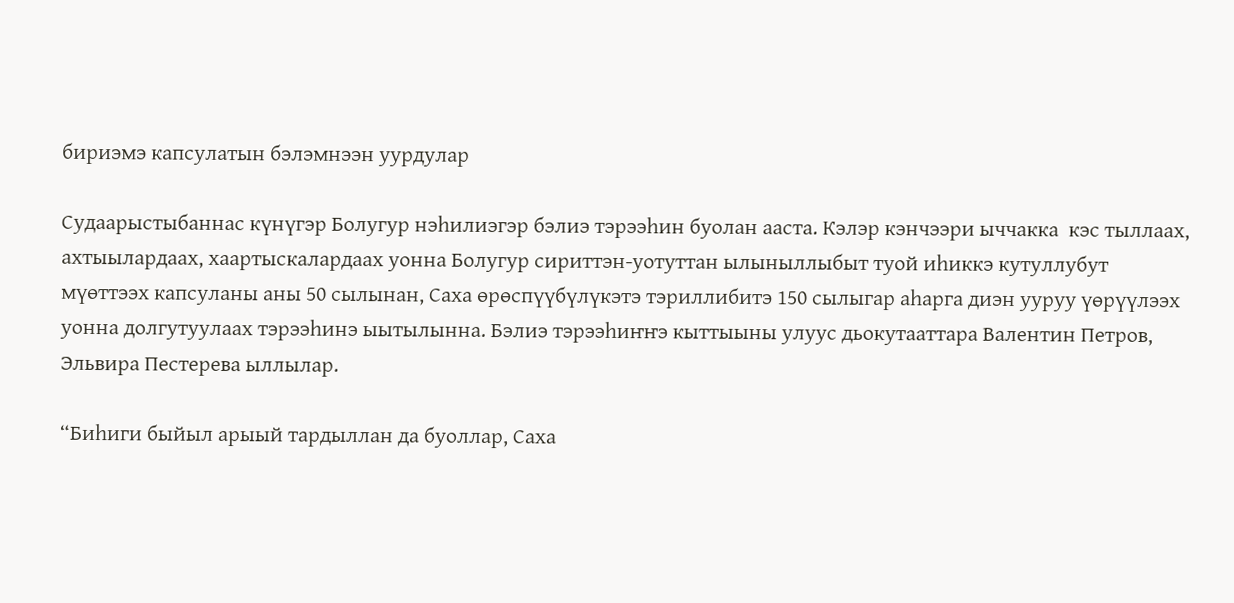бириэмэ капсулатын бэлэмнээн уурдулар

Судаарыстыбаннас күнүгэр Болугур нэһилиэгэр бэлиэ тэрээһин буолан ааста. Кэлэр кэнчээри ыччакка  кэс тыллаах, ахтыылардаах, хаартыскалардаах уонна Болугур сириттэн-уотуттан ылыныллыбыт туой иһиккэ кутуллубут мүөттээх капсуланы аны 50 сылынан, Саха өрөспүүбүлүкэтэ тэриллибитэ 150 сылыгар аһарга диэн ууруу үөрүүлээх уонна долгутуулаах тэрээһинэ ыытылынна. Бэлиэ тэрээһиҥҥэ кыттыыны улуус дьокутааттара Валентин Петров, Эльвира Пестерева ыллылар.

“Биһиги быйыл арыый тардыллан да буоллар, Саха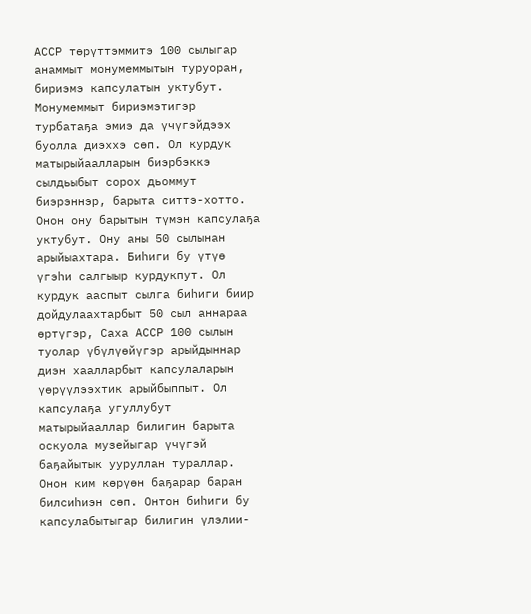АССР төрүттэммитэ 100 сылыгар анаммыт монумеммытын туруоран, бириэмэ капсулатын уктубут. Монумеммыт бириэмэтигэр турбатаҕа эмиэ да үчүгэйдээх буолла диэххэ сөп. Ол курдук матырыйаалларын биэрбэккэ сылдьыбыт сорох дьоммут биэрэннэр, барыта ситтэ-хотто. Онон ону барытын түмэн капсулаҕа уктубут. Ону аны 50 сылынан арыйыахтара. Биһиги бу үтүө үгэһи салгыыр курдукпут. Ол курдук ааспыт сылга биһиги биир дойдулаахтарбыт 50 сыл аннараа өртүгэр, Саха АССР 100 сылын туолар үбүлүөйүгэр арыйдыннар диэн хаалларбыт капсулаларын үөрүүлээхтик арыйбыппыт. Ол капсулаҕа угуллубут матырыйааллар билигин барыта оскуола музейыгар үчүгэй баҕайытык ууруллан тураллар. Онон ким көрүөн баҕарар баран билсиһиэн сөп. Онтон биһиги бу капсулабытыгар билигин үлэлии-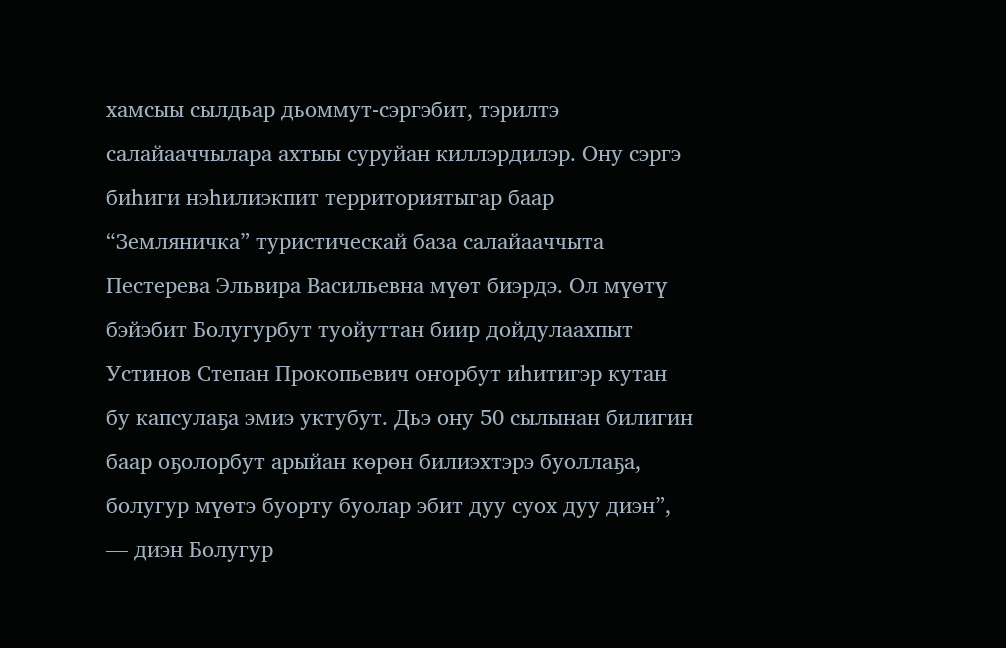хамсыы сылдьар дьоммут-сэргэбит, тэрилтэ салайааччылара ахтыы суруйан киллэрдилэр. Ону сэргэ биһиги нэһилиэкпит территориятыгар баар “Земляничка” туристическай база салайааччыта Пестерева Эльвира Васильевна мүөт биэрдэ. Ол мүөтү бэйэбит Болугурбут туойуттан биир дойдулаахпыт Устинов Степан Прокопьевич оҥорбут иһитигэр кутан бу капсулаҕа эмиэ уктубут. Дьэ ону 50 сылынан билигин баар оҕолорбут арыйан көрөн билиэхтэрэ буоллаҕа, болугур мүөтэ буорту буолар эбит дуу суох дуу диэн”, — диэн Болугур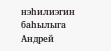нэһилиэгин баһылыга Андрей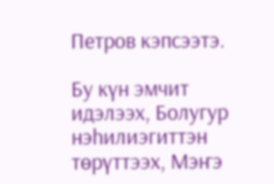Петров кэпсээтэ.

Бу күн эмчит идэлээх, Болугур нэһилиэгиттэн төрүттээх, Мэҥэ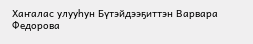Хаҥалас улууһун Бүтэйдээҕиттэн Варвара Федорова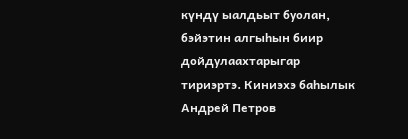күндү ыалдьыт буолан, бэйэтин алгыһын биир дойдулаахтарыгар тириэртэ. Киниэхэ баһылык Андрей Петров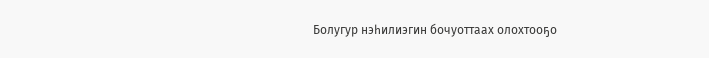Болугур нэһилиэгин бочуоттаах олохтооҕо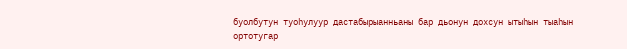буолбутун туоһулуур дастабырыанньаны бар дьонун дохсун ытыһын тыаһын ортотугар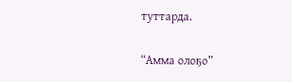туттарда.

“Амма олоҕо”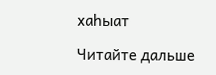хаһыат

Читайте дальше